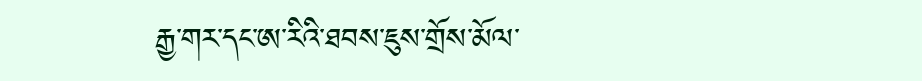རྒྱ་གར་དང་ཨ་རིའི་ཐབས་ཇུས་གྲོས་མོལ་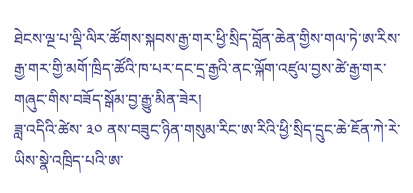ཐེངས་ལྔ་པ་ལྡི་ལིར་ཚོགས་སྐབས་རྒྱ་གར་ཕྱི་སྲིད་བློན་ཆེན་གྱིས་གལ་ཏེ་ཨ་རིས་རྒྱ་གར་གྱི་མགོ་ཁྲིད་ཚོའི་ཁ་པར་དང་དྲ་རྒྱའི་ནང་ལྐོག་འཛུལ་བྱས་ཚེ་རྒྱ་གར་གཞུང་གིས་བཟོད་སྒོམ་བྱ་རྒྱུ་མིན་ཟེར།
ཟླ་འདིའི་ཚེས་ ༣༠ ནས་བཟུང་ཉིན་གསུམ་རིང་ཨ་རིའི་ཕྱི་སྲིད་དྲུང་ཆེ་ཇོན་ཀེ་རེ་ཡིས་སྣེ་འཁྲིད་པའི་ཨ་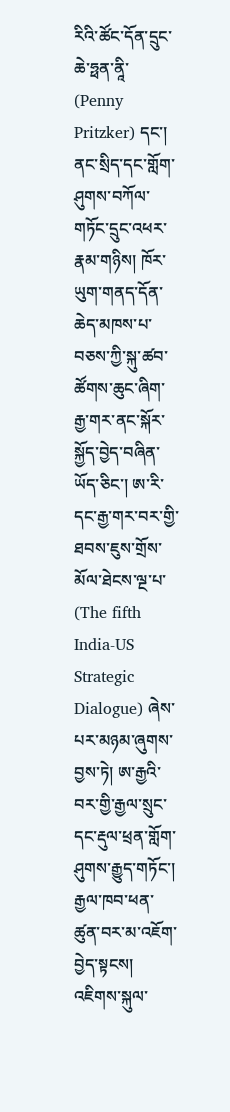རིའི་ཚོང་དོན་དྲུང་ཆེ་ཧྥན་ནཱི་ (Penny Pritzker) དང་། ནང་སྲིད་དང་གློག་ཤུགས་བཀོལ་གཏོང་དྲུང་འཕར་རྣམ་གཉིས། ཁོར་ཡུག་གནད་དོན་ཆེད་མཁས་པ་བཅས་ཀྱི་སྐུ་ཚབ་ཚོགས་ཆུང་ཞིག་རྒྱ་གར་ནང་སྐོར་སྐྱོད་བྱེད་བཞིན་ཡོད་ཅིང་། ཨ་རི་དང་རྒྱ་གར་བར་གྱི་ཐབས་ཇུས་གྲོས་མོལ་ཐེངས་ལྔ་པ་ (The fifth India-US Strategic Dialogue) ཞེས་པར་མཉམ་ཞུགས་བྱས་ཏེ། ཨ་རྒྱའི་བར་གྱི་རྒྱལ་སྲུང་དང་རྡུལ་ཕྲན་གློག་ཤུགས་རྒྱུད་གཏོང་། རྒྱལ་ཁབ་ཕན་ཚུན་བར་མ་འཇོག་བྱེད་སྟངས། འཇིགས་སྐུལ་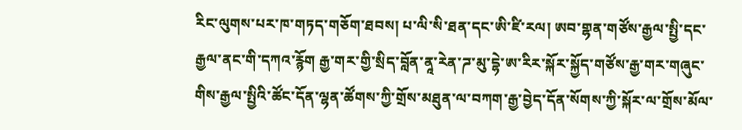རིང་ལུགས་པར་ཁ་གཏད་གཅོག་ཐབས། པ་ལི་སི་ཐན་དང་ཨི་ཛི་རལ། ཨབ་གྷན་གཙོས་རྒྱལ་སྤྱི་དང་རྒྱལ་ནང་གི་དཀའ་རྙོག རྒྱ་གར་གྱི་སྲིད་བློན་ནཱ་རེན་ཌ་མུ་དྷེ་ཨ་རིར་སྐོར་སྐྱོད་གཙོས་རྒྱ་གར་གཞུང་གིས་རྒྱལ་སྤྱིའི་ཚོང་དོན་ལྷན་ཚོགས་ཀྱི་གྲོས་མཐུན་ལ་བཀག་རྒྱ་བྱེད་དོན་སོགས་ཀྱི་སྐོར་ལ་གྲོས་མོལ་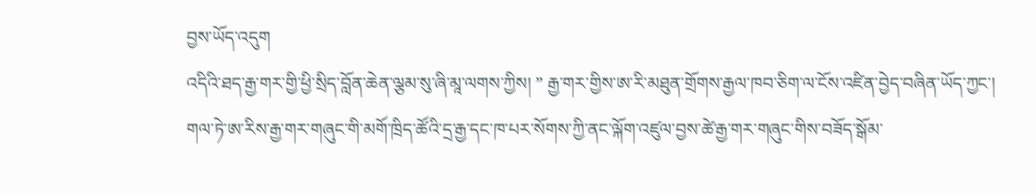བྱས་ཡོད་འདུག
འདིའི་ཐད་རྒྱ་གར་གྱི་ཕྱི་སྲིད་བློན་ཆེན་ལྕམ་སུ་ཞི་མཱ་ལགས་ཀྱིས། ” རྒྱ་གར་གྱིས་ཨ་རི་མཐུན་གྲོགས་རྒྱལ་ཁབ་ཅིག་ལ་ངོས་འཛིན་བྱེད་བཞིན་ཡོད་ཀྱང་། གལ་ཏེ་ཨ་རིས་རྒྱ་གར་གཞུང་གི་མགོ་ཁྲིད་ཚོའི་དྲ་རྒྱ་དང་ཁ་པར་སོགས་ཀྱི་ནང་ལྐོག་འཛུལ་བྱས་ཚེ་རྒྱ་གར་གཞུང་གིས་བཟོད་སྒོམ་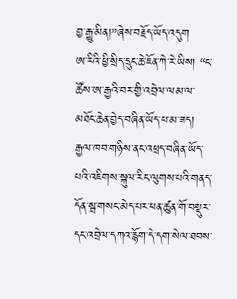བྱ་རྒྱུ་མིན།”ཞེས་བརྗོད་ཡོད་འདུག
ཨ་རིའི་ཕྱི་སྲིད་དྲུང་ཆེ་ཇོན་ཀེ་རེ་ཡིས། “ང་ཚོས་ཨ་རྒྱའི་བར་གྱི་འབྲེལ་ལམ་ལ་མཐོང་ཆེན་བྱེད་བཞིན་ཡོད་པ་མ་ཟད། རྒྱལ་ཁབ་གཉིས་ནང་འཕྲད་བཞིན་ཡོད་པའི་འཇིགས་སྐུལ་རིང་ལུགས་པའི་གནད་དོན་སྦ་གསང་མེད་པར་ཕན་ཚུན་གོ་བསྡུར་དང་འབྲེལ་དཀའ་རྙོག་དེ་དག་སེལ་ཐབས་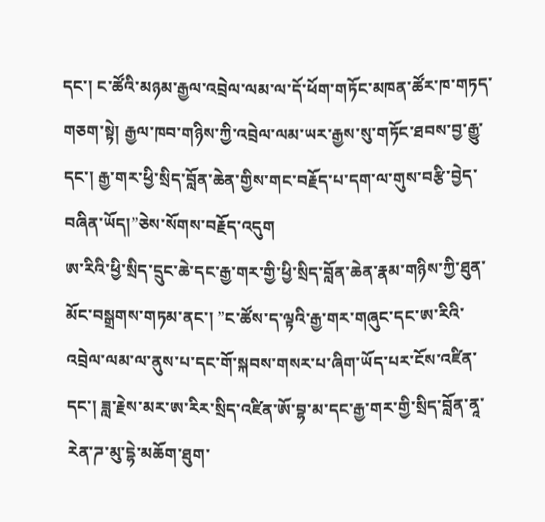དང་། ང་ཚོའི་མཉམ་རྒྱལ་འབྲེལ་ལམ་ལ་དོ་ཕོག་གཏོང་མཁན་ཚོར་ཁ་གཏད་གཅག་སྟེ། རྒྱལ་ཁབ་གཉིས་ཀྱི་འབྲེལ་ལམ་ཡར་རྒྱས་སུ་གཏོང་ཐབས་བྱ་རྒྱུ་དང་། རྒྱ་གར་ཕྱི་སྲིད་བློན་ཆེན་གྱིས་གང་བརྗོད་པ་དག་ལ་གུས་བརྩི་བྱེད་བཞིན་ཡོད།”ཅེས་སོགས་བརྗོད་འདུག
ཨ་རིའི་ཕྱི་སྲིད་དྲུང་ཆེ་དང་རྒྱ་གར་གྱི་ཕྱི་སྲིད་བློན་ཆེན་རྣམ་གཉིས་ཀྱི་ཐུན་མོང་བསྒྲགས་གཏམ་ནང་། ”ང་ཚོས་ད་ལྟའི་རྒྱ་གར་གཞུང་དང་ཨ་རིའི་འབྲེལ་ལམ་ལ་ནུས་པ་དང་གོ་སྐབས་གསར་པ་ཞིག་ཡོད་པར་ངོས་འཛིན་དང་། ཟླ་རྗེས་མར་ཨ་རིར་སྲིད་འཛིན་ཨོ་བྷ་མ་དང་རྒྱ་གར་གྱི་སྲིད་བློན་ནཱ་རེན་ཌ་མུ་དྷེ་མཆོག་ཐུག་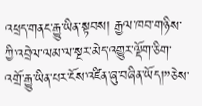འཕྲད་གནང་རྒྱུ་ཡིན་སྟབས། རྒྱལ་ཁབ་གཉིས་ཀྱི་འབྲེལ་ལམ་ལ་སྔར་མེད་འགྱུར་ལྡོག་ཅིག་འགྲོ་རྒྱུ་ཡིན་པར་ངོས་འཛིན་ཞུ་བཞིན་ཡོད།”ཅེས་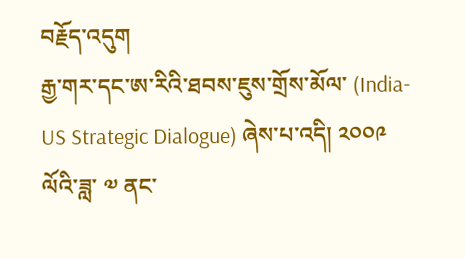བརྗོད་འདུག
རྒྱ་གར་དང་ཨ་རིའི་ཐབས་ཇུས་གྲོས་མོལ་ (India-US Strategic Dialogue) ཞེས་པ་འདི། ༢༠༠༩ ལོའི་ཟླ་ ༧ ནང་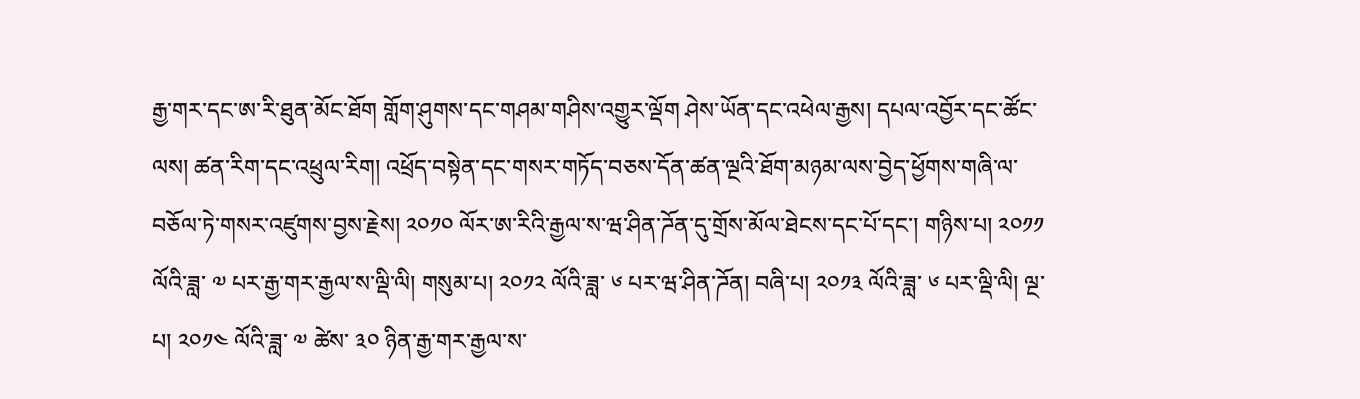རྒྱ་གར་དང་ཨ་རི་ཐུན་མོང་ཐོག གློག་ཤུགས་དང་གཤམ་གཤིས་འགྱུར་ལྡོག ཤེས་ཡོན་དང་འཕེལ་རྒྱས། དཔལ་འབྱོར་དང་ཚོང་ལས། ཚན་རིག་དང་འཕྲུལ་རིག། འཕྲོད་བསྟེན་དང་གསར་གཏོད་བཅས་དོན་ཚན་ལྔའི་ཐོག་མཉམ་ལས་བྱེད་ཕྱོགས་གཞི་ལ་བཅོལ་ཏེ་གསར་འཛུགས་བྱས་རྗེས། ༢༠༡༠ ལོར་ཨ་རིའི་རྒྱལ་ས་ཝ་ཤིན་ཌོན་དུ་གྲོས་མོལ་ཐེངས་དང་པོ་དང་། གཉིས་པ། ༢༠༡༡ ལོའི་ཟླ་ ༧ པར་རྒྱ་གར་རྒྱལ་ས་ལྡི་ལི། གསུམ་པ། ༢༠༡༢ ལོའི་ཟླ་ ༦ པར་ཝ་ཤིན་ཌོན། བཞི་པ། ༢༠༡༣ ལོའི་ཟླ་ ༦ པར་ལྡི་ལི། ལྔ་པ། ༢༠༡༤ ལོའི་ཟླ་ ༧ ཚེས་ ༣༠ ཉིན་རྒྱ་གར་རྒྱལ་ས་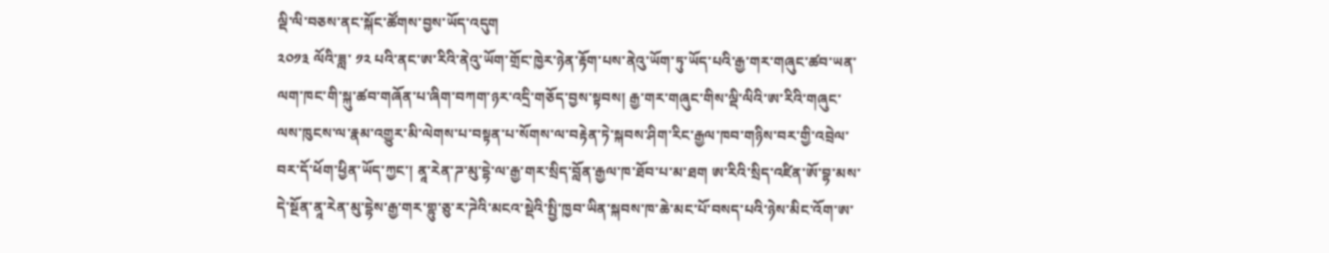ལྡི་ལི་བཅས་ནང་སྐོང་ཚོགས་བྱས་ཡོད་འདུག
༢༠༡༣ ལོའི་ཟླ་ ༡༢ པའི་ནང་ཨ་རིའི་ནེའུ་ཡོག་གྲོང་ཁྱེར་ཉེན་རྟོག་པས་ནེའུ་ཡོག་ཏུ་ཡོད་པའི་རྒྱ་གར་གཞུང་ཚབ་ཡན་ལག་ཁང་གི་སྐུ་ཚབ་གཞོན་པ་ཞིག་བཀག་ཉར་འདྲི་གཅོད་བྱས་སྟབས། རྒྱ་གར་གཞུང་གིས་ལྡི་ལིའི་ཨ་རིའི་གཞུང་ལས་ཁུངས་ལ་རྣམ་འགྱུར་མི་ལེགས་པ་བསྟན་པ་སོགས་ལ་བརྟེན་ཏེ་སྐབས་ཤིག་རིང་རྒྱལ་ཁབ་གཉིས་བར་གྱི་འབྲེལ་བར་དོ་ཕོག་ཕྱིན་ཡོད་ཀྱང་། ནཱ་རེན་ཌ་མུ་དྷེ་ལ་རྒྱ་གར་སྲིད་བློན་རྒྱལ་ཁ་ཐོབ་པ་མ་ཐག ཨ་རིའི་སྲིད་འཛིན་ཨོ་བྷ་མས་དེ་སྔོན་ནཱ་རེན་མུ་དྷེས་རྒྱ་གར་གྷུ་ཅུ་ར་ཌེའི་མངའ་སྡེའི་སྤྱི་ཁྱབ་ཡིན་སྐབས་ཁ་ཆེ་མང་པོ་བསད་པའི་ཉེས་མིང་འོག་ཨ་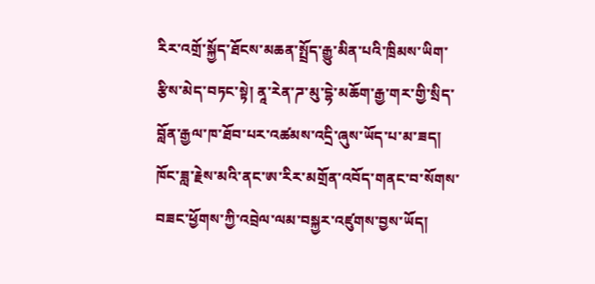རིར་འགྲོ་སྐྱོད་ཐོངས་མཆན་སྤྲོད་རྒྱུ་མིན་པའི་ཁྲིམས་ཡིག་རྩིས་མེད་བཏང་སྟེ། ནཱ་རེན་ཌ་མུ་དྷེ་མཆོག་རྒྱ་གར་གྱི་སྲིད་བློན་རྒྱལ་ཁ་ཐོབ་པར་འཚམས་འདྲི་ཞུས་ཡོད་པ་མ་ཟད། ཁོང་ཟླ་རྗེས་མའི་ནང་ཨ་རིར་མགྲོན་འབོད་གནང་བ་སོགས་བཟང་ཕྱོགས་ཀྱི་འབྲེལ་ལམ་བསྐྱར་འཛུགས་བྱས་ཡོད།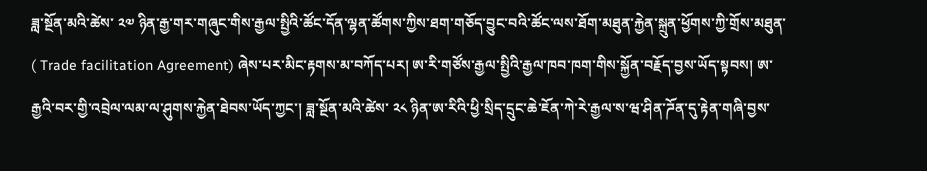ཟླ་སྔོན་མའི་ཚེས་ ༢༧ ཉིན་རྒྱ་གར་གཞུང་གིས་རྒྱལ་སྤྱིའི་ཚོང་དོན་ལྷན་ཚོགས་ཀྱིས་ཐག་གཅོད་བྱུང་བའི་ཚོང་ལས་ཐོག་མཐུན་རྐྱེན་སྐྲུན་ཕྱོགས་ཀྱི་གྲོས་མཐུན་ ( Trade facilitation Agreement) ཞེས་པར་མིང་རྟགས་མ་བཀོད་པར། ཨ་རི་གཙོས་རྒྱལ་སྤྱིའི་རྒྱལ་ཁབ་ཁག་གིས་སྐྱོན་བརྗོད་བྱས་ཡོད་སྟབས། ཨ་རྒྱའི་བར་གྱི་འབྲེལ་ལམ་ལ་ཤུགས་རྐྱེན་ཐེབས་ཡོད་ཀྱང་། ཟླ་སྔོན་མའི་ཚེས་ ༢༨ ཉིན་ཨ་རིའི་ཕྱི་སྲིད་དྲུང་ཆེ་ཇོན་ཀེ་རེ་རྒྱལ་ས་ཝ་ཤིན་ཌོན་དུ་རྟེན་གཞི་བྱས་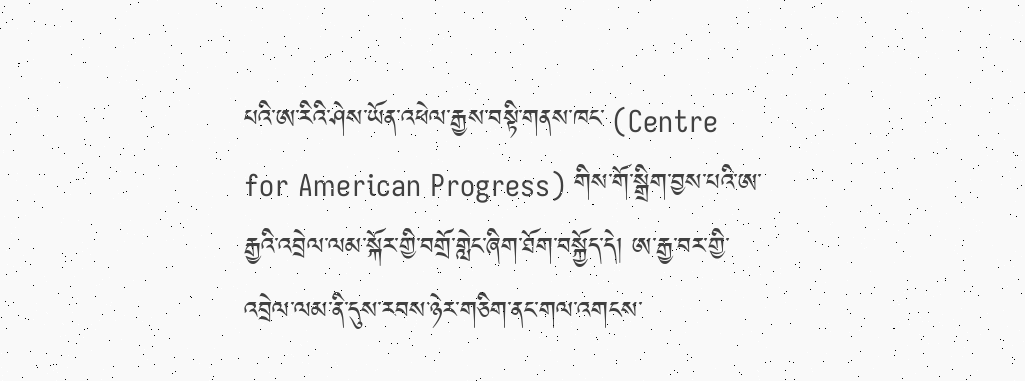པའི་ཨ་རིའི་ཤེས་ཡོན་འཕེལ་རྒྱས་བསྟི་གནས་ཁང་ (Centre for American Progress) གིས་གོ་སྒྲིག་བྱས་པའི་ཨ་རྒྱའི་འབྲེལ་ལམ་སྐོར་གྱི་བགྲོ་གླེང་ཞིག་ཐོག་བསྐྱོད་དེ། ཨ་རྒྱ་བར་གྱི་འབྲེལ་ལམ་ནི་དུས་རབས་ཉེར་གཅིག་ནང་གལ་འགངས་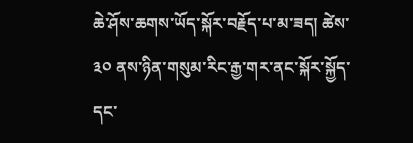ཆེ་ཤོས་ཆགས་ཡོད་སྐོར་བརྗོད་པ་མ་ཟད། ཚེས་ ༣༠ ནས་ཉིན་གསུམ་རིང་རྒྱ་གར་ནང་སྐོར་སྐྱོད་དང་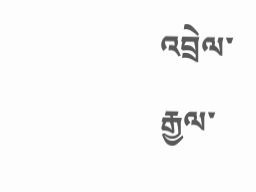འབྲེལ་རྒྱལ་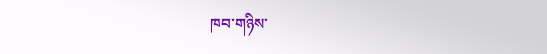ཁབ་གཉིས་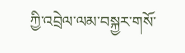ཀྱི་འབྲེལ་ལམ་བསྐྱར་གསོ་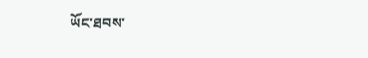ཡོང་ཐབས་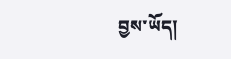བྱས་ཡོད།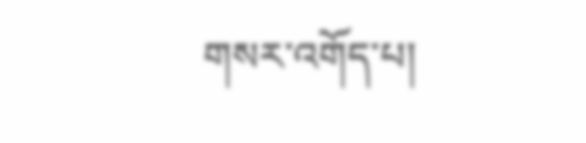གསར་འགོད་པ།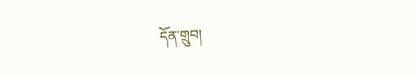དོན་གྲུབ།